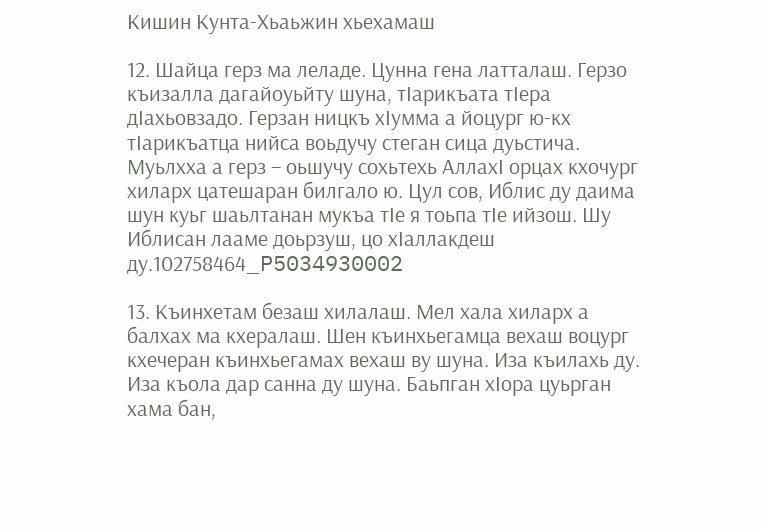Кишин Кунта-Хьаьжин хьехамаш

12. Шайца герз ма леладе. Цунна гена латталаш. Герзо къизалла дагайоуьйту шуна, тIарикъата тIера дIахьовзадо. Герзан ницкъ хIумма а йоцург ю-кх тIарикъатца нийса воьдучу стеган сица дуьстича. Муьлхха а герз – оьшучу сохьтехь АллахI орцах кхочург хиларх цатешаран билгало ю. Цул сов, Иблис ду даима шун куьг шаьлтанан мукъа тIе я тоьпа тIе ийзош. Шу Иблисан лааме доьрзуш, цо хIаллакдеш ду.102758464_P5034930002

13. Къинхетам безаш хилалаш. Мел хала хиларх а балхах ма кхералаш. Шен къинхьегамца вехаш воцург кхечеран къинхьегамах вехаш ву шуна. Иза къилахь ду. Иза къола дар санна ду шуна. Баьпган хIора цуьрган хама бан,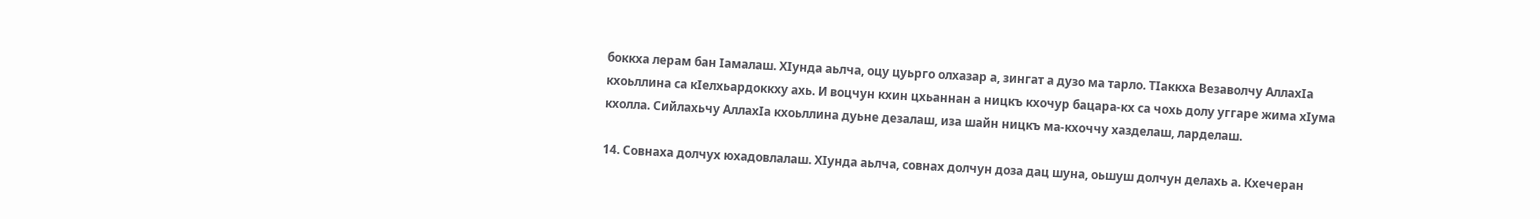боккха лерам бан Iамалаш. ХIунда аьлча, оцу цуьрго олхазар а, зингат а дузо ма тарло. ТIаккха Везаволчу АллахIа кхоьллина са кIелхьардоккху ахь. И воцчун кхин цхьаннан а ницкъ кхочур бацара-кх са чохь долу уггаре жима хIума кхолла. Сийлахьчу АллахIа кхоьллина дуьне дезалаш, иза шайн ницкъ ма-кхоччу хазделаш, ларделаш.

14. Совнаха долчух юхадовлалаш. ХIунда аьлча, совнах долчун доза дац шуна, оьшуш долчун делахь а. Кхечеран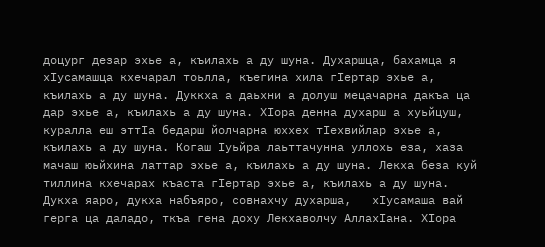доцург дезар эхье а, къилахь а ду шуна. Духаршца, бахамца я хIусамашца кхечарал тоьлла, къегина хила гIертар эхье а, къилахь а ду шуна. Дуккха а даьхни а долуш мецачарна дакъа ца дар эхье а, къилахь а ду шуна. ХIора денна духарш а хуьйцуш, куралла еш эттIа бедарш йолчарна юххех тIехвийлар эхье а, къилахь а ду шуна. Когаш Iуьйра лаьттачунна уллохь еза, хаза мачаш юьйхина латтар эхье а, къилахь а ду шуна. Лекха беза куй тиллина кхечарах къаста гIертар эхье а, къилахь а ду шуна. Дукха яаро, дукха набъяро, совнахчу духарша,   хIусамаша вай герга ца даладо, ткъа гена доху Лекхаволчу АллахIана. ХIора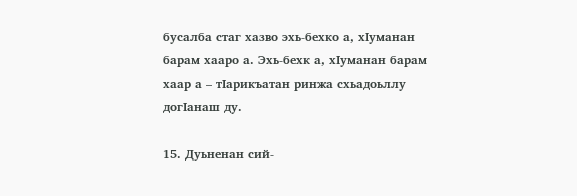бусалба стаг хазво эхь-бехко а, хIуманан барам хааро а. Эхь-бехк а, хIуманан барам хаар а – тIарикъатан ринжа схьадоьллу догIанаш ду.

15. Дуьненан сий-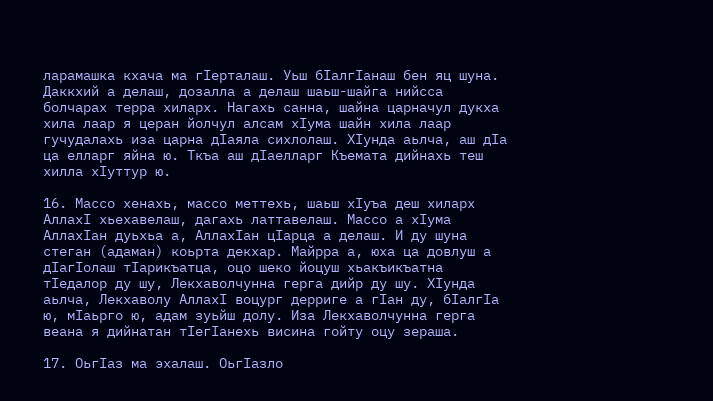ларамашка кхача ма гIерталаш. Уьш бIалгIанаш бен яц шуна. Даккхий а делаш, дозалла а делаш шаьш-шайга нийсса болчарах терра хиларх. Нагахь санна, шайна царначул дукха хила лаар я церан йолчул алсам хIума шайн хила лаар гучудалахь иза царна дIаяла сихлолаш. ХIунда аьлча, аш дIа ца елларг яйна ю. Ткъа аш дIаелларг Къемата дийнахь теш хилла хIуттур ю.

16. Массо хенахь, массо меттехь, шаьш хIуъа деш хиларх АллахI хьехавелаш, дагахь латтавелаш. Массо а хIума АллахIан дуьхьа а, АллахIан цIарца а делаш. И ду шуна стеган (адаман) коьрта декхар. Майрра а, юха ца довлуш а дIагIолаш тIарикъатца, оцо шеко йоцуш хьакъикъатна тIедалор ду шу, Лекхаволчунна герга дийр ду шу. ХIунда аьлча, Лекхаволу АллахI воцург дерриге а гIан ду, бIалгIа ю, мІаьрго ю, адам зуьйш долу. Иза Лекхаволчунна герга веана я дийнатан тIегIанехь висина гойту оцу зераша.

17. ОьгIаз ма эхалаш. ОьгIазло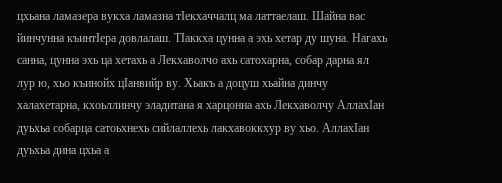цхьана ламазера вукха ламазна тIекхаччалц ма латтаелаш. Шайна вас йинчунна къинтIера довлалаш. ТIаккха цунна а эхь хетар ду шуна. Нагахь санна, цунна эхь ца хетахь а Лекхаволчо ахь сатохарна, собар дарна ял лур ю, хьо къинойх цIанвийр ву. Хьакъ а доцуш хьайна динчу халахетарна, кхоьллинчу эладитана я харцонна ахь Лекхаволчу АллахIан дуьхьа собарца сатоьхнехь сийлаллехь лакхавоккхур ву хьо. АллахIан дуьхьа дина цхьа а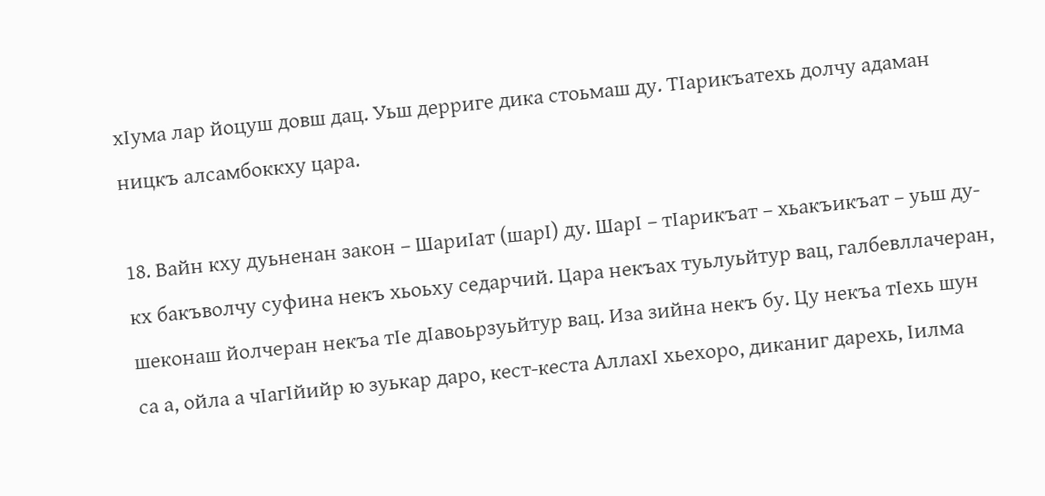хIума лар йоцуш довш дац. Уьш дерриге дика стоьмаш ду. ТIарикъатехь долчу адаман ницкъ алсамбоккху цара.

18. Вайн кху дуьненан закон – ШариIат (шарI) ду. ШарI – тIарикъат – хьакъикъат – уьш ду-кх бакъволчу суфина некъ хьоьху седарчий. Цара некъах туьлуьйтур вац, галбевллачеран, шеконаш йолчеран некъа тIе дIавоьрзуьйтур вац. Иза зийна некъ бу. Цу некъа тIехь шун са а, ойла а чIагIйийр ю зуькар даро, кест-кеста АллахI хьехоро, диканиг дарехь, Iилма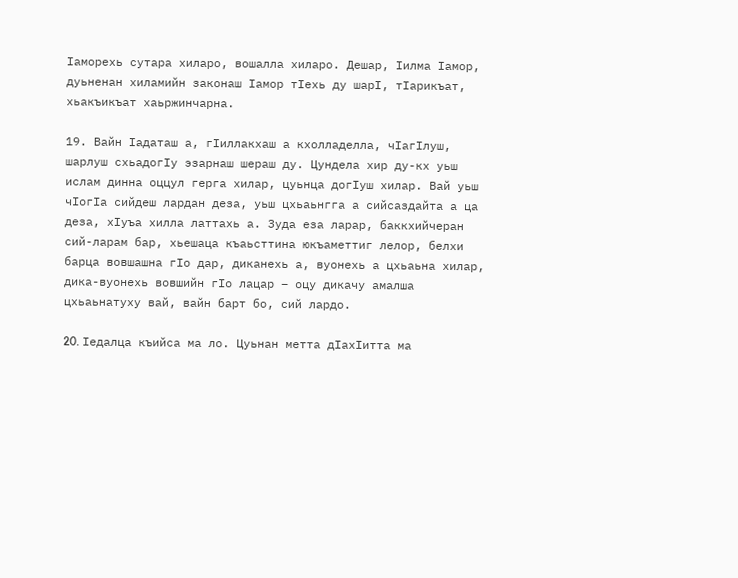Iаморехь сутара хиларо, вошалла хиларо. Дешар, Iилма Iамор, дуьненан хиламийн законаш Iамор тIехь ду шарI, тIарикъат, хьакъикъат хаьржинчарна.

19. Вайн Iадаташ а, гIиллакхаш а кхолладелла, чIагIлуш, шарлуш схьадогIу эзарнаш шераш ду. Цундела хир ду-кх уьш ислам динна оццул герга хилар, цуьнца догIуш хилар. Вай уьш чIогIа сийдеш лардан деза, уьш цхьаьнгга а сийсаздайта а ца деза, хIуъа хилла латтахь а. Зуда еза ларар, баккхийчеран сий-ларам бар, хьешаца къаьсттина юкъаметтиг лелор, белхи барца вовшашна гIо дар, диканехь а, вуонехь а цхьаьна хилар, дика-вуонехь вовшийн гIо лацар – оцу дикачу амалша цхьаьнатуху вай, вайн барт бо, сий лардо.

20. Iедалца къийса ма ло. Цуьнан метта дIахIитта ма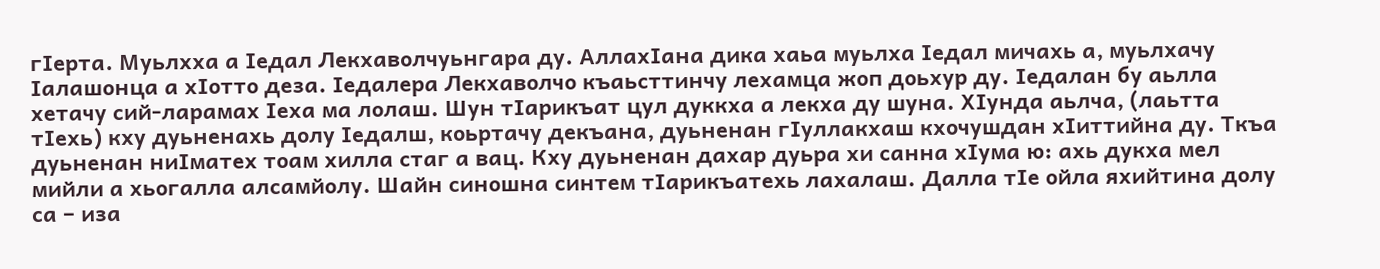гIерта. Муьлхха а Iедал Лекхаволчуьнгара ду. АллахIана дика хаьа муьлха Iедал мичахь а, муьлхачу Iалашонца а хIотто деза. Iедалера Лекхаволчо къаьсттинчу лехамца жоп доьхур ду. Iедалан бу аьлла хетачу сий-ларамах Iеха ма лолаш. Шун тIарикъат цул дуккха а лекха ду шуна. ХIунда аьлча, (лаьтта тIехь) кху дуьненахь долу Iедалш, коьртачу декъана, дуьненан гIуллакхаш кхочушдан хIиттийна ду. Ткъа дуьненан ниIматех тоам хилла стаг а вац. Кху дуьненан дахар дуьра хи санна хIума ю: ахь дукха мел мийли а хьогалла алсамйолу. Шайн синошна синтем тIарикъатехь лахалаш. Далла тIе ойла яхийтина долу са – иза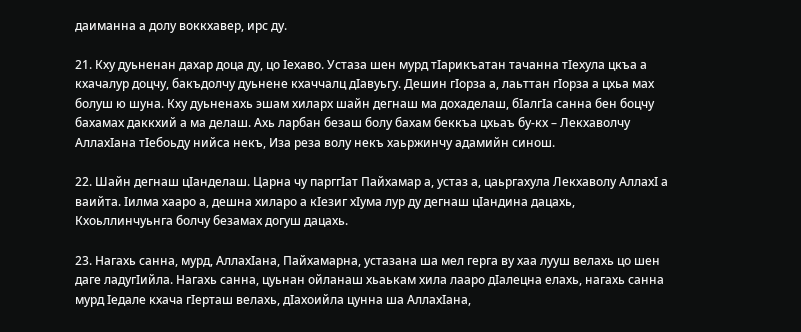даиманна а долу воккхавер, ирс ду.

21. Кху дуьненан дахар доца ду, цо Iехаво. Устаза шен мурд тIарикъатан тачанна тIехула цкъа а кхачалур доцчу, бакъдолчу дуьнене кхаччалц дIавуьгу. Дешин гIорза а, лаьттан гIорза а цхьа мах болуш ю шуна. Кху дуьненахь эшам хиларх шайн дегнаш ма дохаделаш, бIалгIа санна бен боцчу бахамах даккхий а ма делаш. Ахь ларбан безаш болу бахам беккъа цхьаъ бу-кх – Лекхаволчу АллахIана тIебоьду нийса некъ, Иза реза волу некъ хаьржинчу адамийн синош.

22. Шайн дегнаш цIанделаш. Царна чу парггIат Пайхамар а, устаз а, цаьргахула Лекхаволу АллахI а ваийта. Iилма хааро а, дешна хиларо а кIезиг хIума лур ду дегнаш цIандина дацахь, Кхоьллинчуьнга болчу безамах догуш дацахь.

23. Нагахь санна, мурд, АллахIана, Пайхамарна, устазана ша мел герга ву хаа лууш велахь цо шен даге ладугIийла. Нагахь санна, цуьнан ойланаш хьаькам хила лааро дIалецна елахь, нагахь санна мурд Iедале кхача гIерташ велахь, дIахоийла цунна ша АллахIана,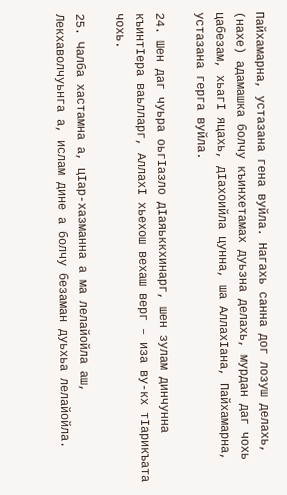Пайхамарна, устазана гена вуйла. Нагахь санна дог лозуш делахь, (нахе) адамашка болчу къинхетамах дуьзна делахь, мурдан даг чохь цабезам, хьагI яцахь, дIахоийла цунна, ша АллахIана, Пайхамарна, устазана герга вуйла.

24. Шен даг чуьра оьгIазло дIаяьккхинарг, шен зулам динчунна къинтIера ваьлларг, АллахI хьехош вехаш верг – иза ву-кх тIарикъата чохь.

25. Чалба хастамна а, цIар-хазманна а ма лелайойла аш, Лекхаволчуьнга а, ислам дине а болчу безаман дуьхьа лелайойла.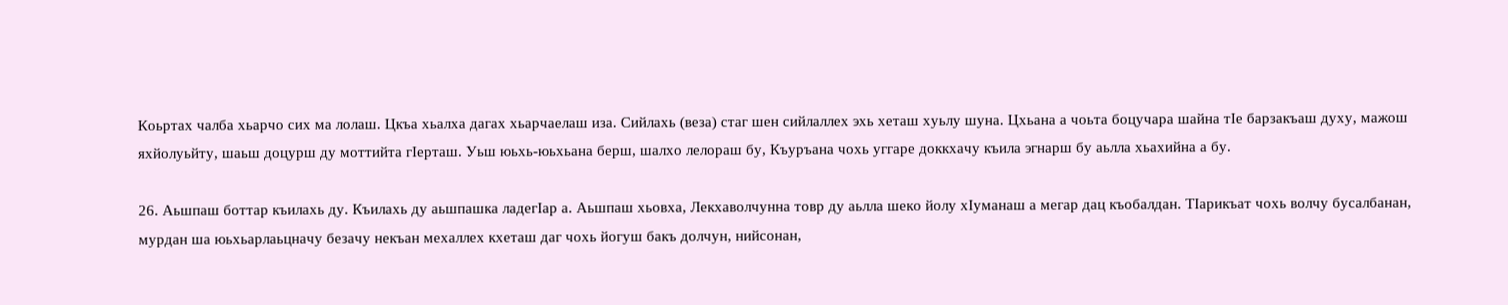Коьртах чалба хьарчо сих ма лолаш. Цкъа хьалха дагах хьарчаелаш иза. Сийлахь (веза) стаг шен сийлаллех эхь хеташ хуьлу шуна. Цхьана а чоьта боцучара шайна тIе барзакъаш духу, мажош яхйолуьйту, шаьш доцурш ду моттийта гIерташ. Уьш юьхь-юьхьана берш, шалхо лелораш бу, Къуръана чохь уггаре доккхачу къила эгнарш бу аьлла хьахийна а бу.

26. Аьшпаш боттар къилахь ду. Къилахь ду аьшпашка ладегIар а. Аьшпаш хьовха, Лекхаволчунна товр ду аьлла шеко йолу хIуманаш а мегар дац къобалдан. ТIарикъат чохь волчу бусалбанан, мурдан ша юьхьарлаьцначу безачу некъан мехаллех кхеташ даг чохь йогуш бакъ долчун, нийсонан,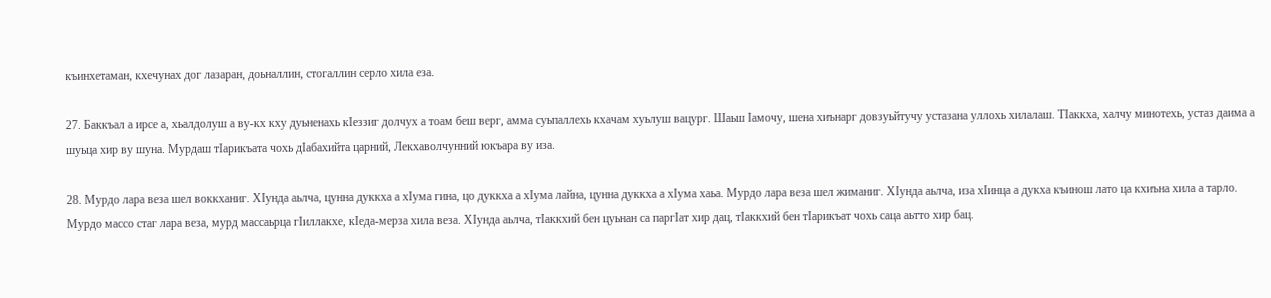къинхетаман, кхечунах дог лазаран, доьналлин, стогаллин серло хила еза.

27. Баккъал а ирсе а, хьалдолуш а ву-кх кху дуьненахь кIеззиг долчух а тоам беш верг, амма суьпаллехь кхачам хуьлуш вацург. Шаьш Iамочу, шена хиънарг довзуьйтучу устазана уллохь хилалаш. ТIаккха, халчу минотехь, устаз даима а шуьца хир ву шуна. Мурдаш тIарикъата чохь дIабахийта царний, Лекхаволчунний юкъара ву иза.

28. Мурдо лара веза шел воккханиг. ХIунда аьлча, цунна дуккха а хIума гина, цо дуккха а хIума лайна, цунна дуккха а хIума хаьа. Мурдо лара веза шел жиманиг. ХIунда аьлча, иза хIинца а дукха къинош лато ца кхиъна хила а тарло. Мурдо массо стаг лара веза, мурд массаьрца гIиллакхе, кIеда-мерза хила веза. ХIунда аьлча, тIаккхий бен цуьнан са паргIат хир дац, тIаккхий бен тIарикъат чохь саца аьтто хир бац.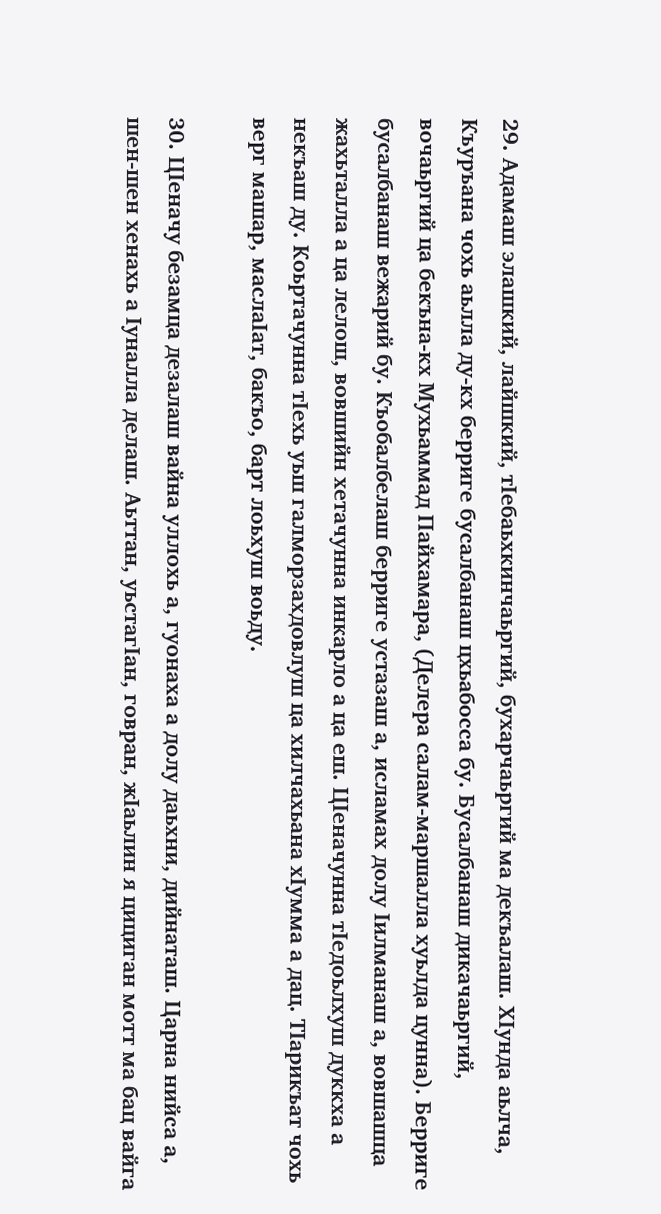29. Адамаш элашкий, лайшкий, тIебаьхкинчаьргий, бухарчаьргий ма декъалаш. ХIунда аьлча, Къуръана чохь аьлла ду-кх берриге бусалбанаш цхьабосса бу. Бусалбанаш дикачаьргий, вочаьргий ца бекъна-кх Мухьаммад Пайхамара, (Делера салам-маршалла хуьлда цунна). Берриге бусалбанаш вежарий бу. Къобалбелаш берриге устазаш а, исламах долу Iилманаш а, вовшашца жахьталла а ца лелош, вовшийн хетачунна инкарло а ца еш. ЦIеначунна тIедоьлхуш дуккха а некъаш ду. Коьртачунна тIехь уьш галморзахдовлуш ца хилчахьана хIумма а дац. ТIарикъат чохь верг машар, маслаIат, бакъо, барт лоьхуш воьду.

30. ЦIеначу безамца дезалаш вайна уллохь а, гуонаха а долу даьхни, дийнаташ. Царна нийса а, шен-шен хенахь а Iуналла делаш. Аьттан, уьстагIан, говран, жIаьлин я цициган мотт ма бац вайга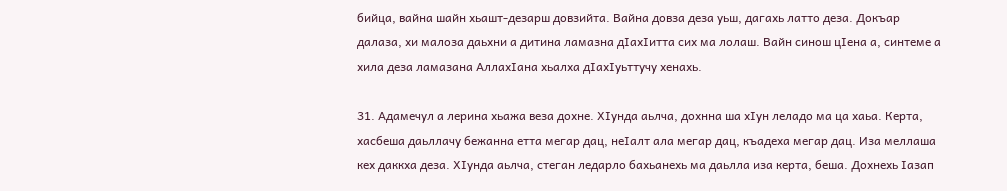бийца, вайна шайн хьашт-дезарш довзийта. Вайна довза деза уьш, дагахь латто деза. Докъар далаза, хи малоза даьхни а дитина ламазна дIахIитта сих ма лолаш. Вайн синош цIена а, синтеме а хила деза ламазана АллахIана хьалха дIахIуьттучу хенахь.

31. Адамечул а лерина хьажа веза дохне. ХIунда аьлча, дохнна ша хIун леладо ма ца хаьа. Керта, хасбеша даьллачу бежанна етта мегар дац, неIалт ала мегар дац, къадеха мегар дац. Иза меллаша кех даккха деза. ХIунда аьлча, стеган ледарло бахьанехь ма даьлла иза керта, беша. Дохнехь Iазап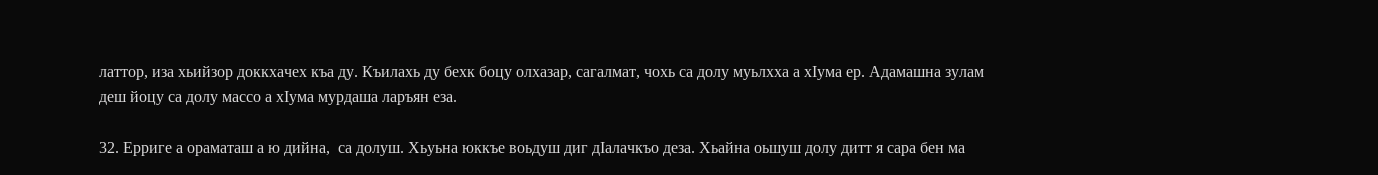латтор, иза хьийзор доккхачех къа ду. Къилахь ду бехк боцу олхазар, сагалмат, чохь са долу муьлхха а хIума ер. Адамашна зулам деш йоцу са долу массо а хIума мурдаша ларъян еза.

32. Ерриге а ораматаш а ю дийна,  са долуш. Хьуьна юккъе воьдуш диг дIалачкъо деза. Хьайна оьшуш долу дитт я сара бен ма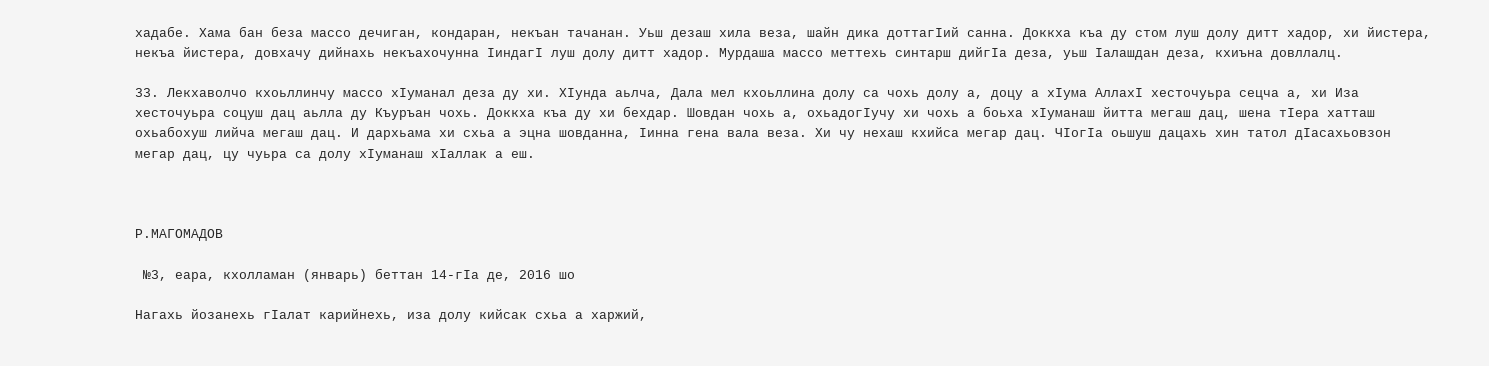хадабе. Хама бан беза массо дечиган, кондаран, некъан тачанан. Уьш дезаш хила веза, шайн дика доттагIий санна. Доккха къа ду стом луш долу дитт хадор, хи йистера, некъа йистера, довхачу дийнахь некъахочунна IиндагI луш долу дитт хадор. Мурдаша массо меттехь синтарш дийгIа деза, уьш Iалашдан деза, кхиъна довллалц.

33. Лекхаволчо кхоьллинчу массо хIуманал деза ду хи. ХIунда аьлча, Дала мел кхоьллина долу са чохь долу а, доцу а хIума АллахI хесточуьра сецча а, хи Иза хесточуьра соцуш дац аьлла ду Къуръан чохь. Доккха къа ду хи бехдар. Шовдан чохь а, охьадогIучу хи чохь а боьха хIуманаш йитта мегаш дац, шена тIера хатташ охьабохуш лийча мегаш дац. И дархьама хи схьа а эцна шовданна, Iинна гена вала веза. Хи чу нехаш кхийса мегар дац. ЧIогIа оьшуш дацахь хин татол дIасахьовзон мегар дац, цу чуьра са долу хIуманаш хIаллак а еш.



Р.МАГОМАДОВ

 №3, еара, кхолламан (январь) беттан 14-гIа де, 2016 шо

Нагахь йозанехь гIалат карийнехь, иза долу кийсак схьа а харжий,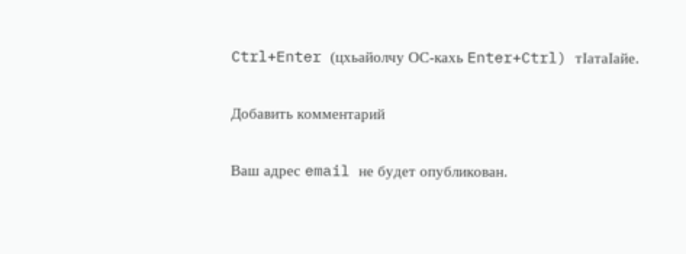Ctrl+Enter (цхьайолчу ОС-кахь Enter+Ctrl) тIатаIайе.

Добавить комментарий

Ваш адрес email не будет опубликован.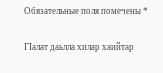Обязательные поля помечены *

ГIалат даьлла хилар хаийтар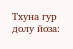Тхуна гур долу йоза: